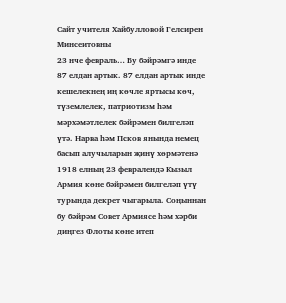Сайт учителя Хайбулловой Гелсирен Минсеитовны
23 нче февраль… Бу бәйрәмгә инде 87 елдан артык. 87 елдан артык инде кешелекнең иң көчле яртысы көч, түземлелек, патриотизм һәм мәрхәмәтлелек бәйрәмен билгеләп үтә. Нарва һәм Псков янында немец басып алучыларын җинү хөрмәтенә 1918 елның 23 февралендә Кызыл Армия көне бәйрәмен билгеләп үтү турында декрет чыгарыла. Соңыннан бу бәйрәм Совет Армиясе һәм хәрби диңгез Флоты көне итеп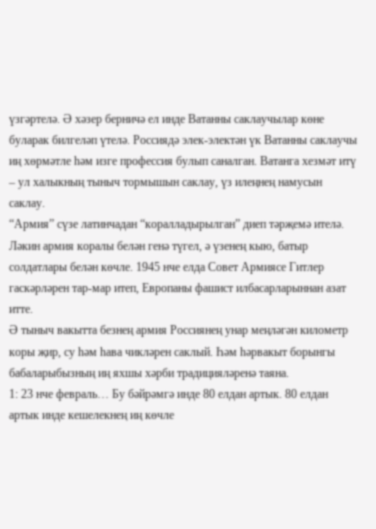үзгәртелә. Ә хәзер берничә ел инде Ватанны саклаучылар көне буларак билгеләп үтелә. Россиядә элек-электән үк Ватанны саклаучы иң хөрмәтле һәм изге профессия булып саналган. Ватанга хезмәт итү – ул халыкның тыныч тормышын саклау, үз илеңнең намусын саклау.
“Армия” сүзе латинчадан “коралладырылган” диеп тәрҗемә ителә. Ләкин армия коралы белән генә түгел, ә үзенең кыю, батыр солдатлары белән көчле. 1945 нче елда Совет Армиясе Гитлер гаскәрләрен тар-мар итеп, Европаны фашист илбасарларыннан азат итте.
Ә тыныч вакытта безнең армия Россиянең унар меңләгән километр коры җир, су һәм һава чикләрен саклый. Һәм һәрвакыт борынгы бабаларыбызның иң яхшы хәрби традицияләренә таяна.
1: 23 нче февраль… Бу бәйрәмгә инде 80 елдан артык. 80 елдан артык инде кешелекнең иң көчле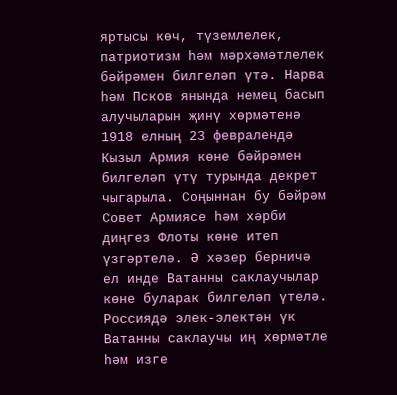яртысы көч, түземлелек, патриотизм һәм мәрхәмәтлелек бәйрәмен билгеләп үтә. Нарва һәм Псков янында немец басып алучыларын җинү хөрмәтенә 1918 елның 23 февралендә Кызыл Армия көне бәйрәмен билгеләп үтү турында декрет чыгарыла. Соңыннан бу бәйрәм Совет Армиясе һәм хәрби диңгез Флоты көне итеп үзгәртелә. Ә хәзер берничә ел инде Ватанны саклаучылар көне буларак билгеләп үтелә. Россиядә элек-электән үк Ватанны саклаучы иң хөрмәтле һәм изге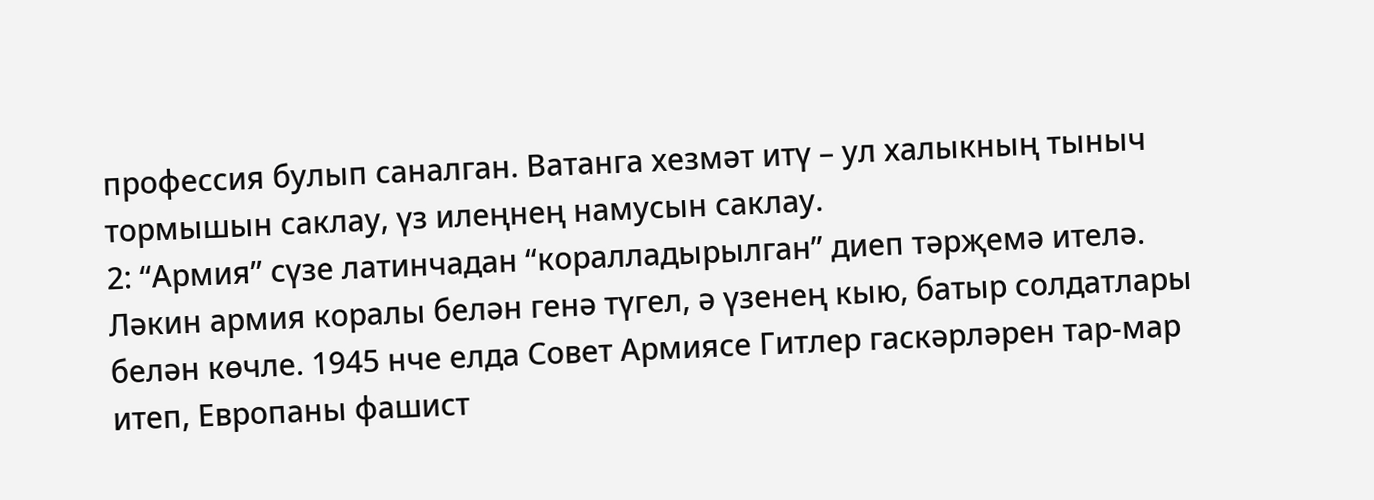профессия булып саналган. Ватанга хезмәт итү – ул халыкның тыныч тормышын саклау, үз илеңнең намусын саклау.
2: “Армия” сүзе латинчадан “коралладырылган” диеп тәрҗемә ителә. Ләкин армия коралы белән генә түгел, ә үзенең кыю, батыр солдатлары белән көчле. 1945 нче елда Совет Армиясе Гитлер гаскәрләрен тар-мар итеп, Европаны фашист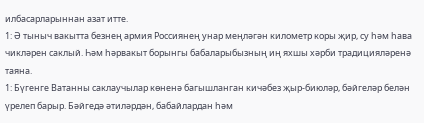илбасарларыннан азат итте.
1: Ә тыныч вакытта безнең армия Россиянең унар меңләгән километр коры җир, су һәм һава чикләрен саклый. Һәм һәрвакыт борынгы бабаларыбызның иң яхшы хәрби традицияләренә таяна.
1: Бүгенге Ватанны саклаучылар көненә багышланган кичәбез җыр-биюләр, бәйгеләр белән үрелеп барыр. Бәйгедә әтиләрдән, бабайлардан һәм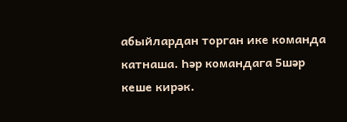абыйлардан торган ике команда катнаша. Һәр командага 5шәр кеше кирәк.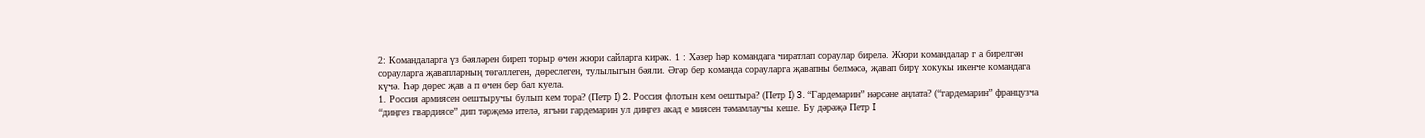2: Командаларга үз бәяләрен биреп торыр өчен жюри сайларга кирәк. 1 : Хәзер һәр командага чиратлап сораулар бирелә. Жюри командалар г а бирелгән сорауларга җавапларның төгәллеген, дөреслеген, тулылыгын бәяли. Әгәр бер команда сорауларга җавапны белмәсә, җавап бирү хокукы икенче командага күчә. Һәр дөрес җав а п өчен бер бал куела.
1. Россия армиясен оештыручы булып кем тора? (Петр I) 2. Россия флотын кем оештыра? (Петр I) 3. “Гардемарин” нәрсәне аңлата? (“гардемарин” французча “диңгез гвардиясе” дип тәрҗемә ителә, ягъни гардемарин ул диңгез акад е миясен тәмамлаучы кеше. Бу дәрәҗә Петр I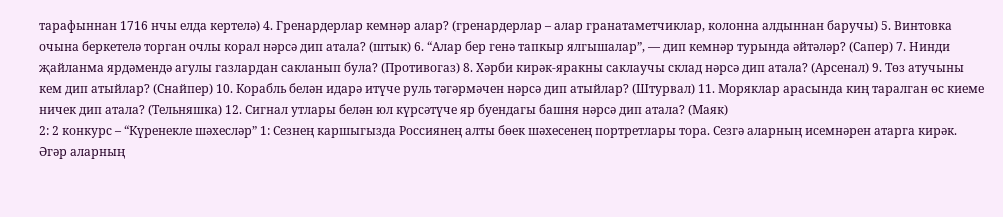тарафыннан 1716 нчы елда кертелә) 4. Гренардерлар кемнәр алар? (гренардерлар – алар гранатаметчиклар, колонна алдыннан баручы) 5. Винтовка очына беркетелә торган очлы корал нәрсә дип атала? (штык) 6. “Алар бер генә тапкыр ялгышалар”, — дип кемнәр турында әйтәләр? (Сапер) 7. Нинди җайланма ярдәмендә агулы газлардан сакланып була? (Противогаз) 8. Хәрби кирәк-яракны саклаучы склад нәрсә дип атала? (Арсенал) 9. Төз атучыны кем дип атыйлар? (Снайпер) 10. Корабль белән идарә итүче руль тәгәрмәчен нәрсә дип атыйлар? (Штурвал) 11. Моряклар арасында киң таралган өс киеме ничек дип атала? (Тельняшка) 12. Сигнал утлары белән юл күрсәтүче яр буендагы башня нәрсә дип атала? (Маяк)
2: 2 конкурс – “Күренекле шәхесләр” 1: Сезнең каршыгызда Россиянең алты бөек шәхесенең портретлары тора. Сезгә аларның исемнәрен атарга кирәк. Әгәр аларның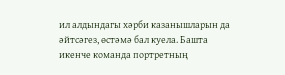ил алдындагы хәрби казанышларын да әйтсәгез, өстәмә бал куела. Башта икенче команда портретның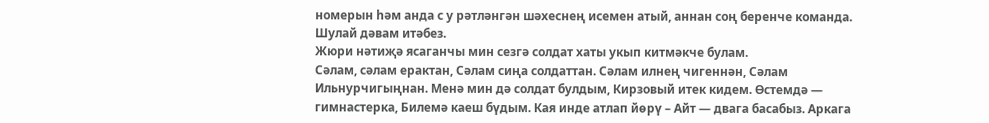номерын һәм анда с у рәтләнгән шәхеснең исемен атый, аннан соң беренче команда. Шулай дәвам итәбез.
Жюри нәтиҗә ясаганчы мин сезгә солдат хаты укып китмәкче булам.
Сәлам, сәлам ерактан, Сәлам сиңа солдаттан. Сәлам илнең чигеннән, Сәлам Ильнурчигыңнан. Менә мин дә солдат булдым, Кирзовый итек кидем. Өстемдә — гимнастерка, Билемә каеш бүдым. Кая инде атлап йөрү – Айт — двага басабыз. Аркага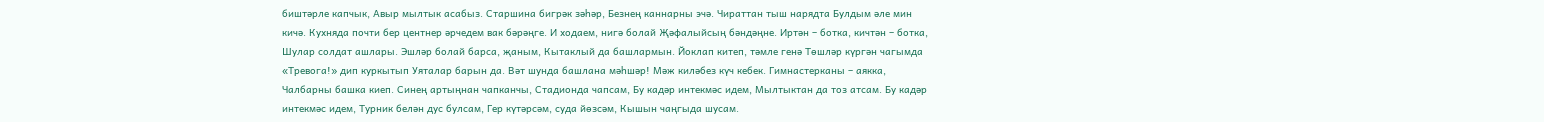биштәрле капчык, Авыр мылтык асабыз. Старшина бигрәк зәhәр, Безнең каннарны эчә. Чираттан тыш нарядта Булдым әле мин кичә. Кухняда почти бер центнер әрчедем вак бәрәңге. И ходаем, нигә болай Җәфалыйсың бәндәңне. Иртән – ботка, кичтән – ботка, Шулар солдат ашлары. Эшләр болай барса, җаным, Кытаклый да башлармын. Йоклап китеп, тәмле генә Төшләр күргән чагымда «Тревога!» дип куркытып Уяталар барын да. Вәт шунда башлана мәhшәр! Мәж киләбез күч кебек. Гимнастерканы – аякка, Чалбарны башка киеп. Синең артыңнан чапканчы, Стадионда чапсам, Бу кадәр интекмәс идем, Мылтыктан да тоз атсам. Бу кадәр интекмәс идем, Турник белән дус булсам, Гер күтәрсәм, суда йөзсәм, Кышын чаңгыда шусам.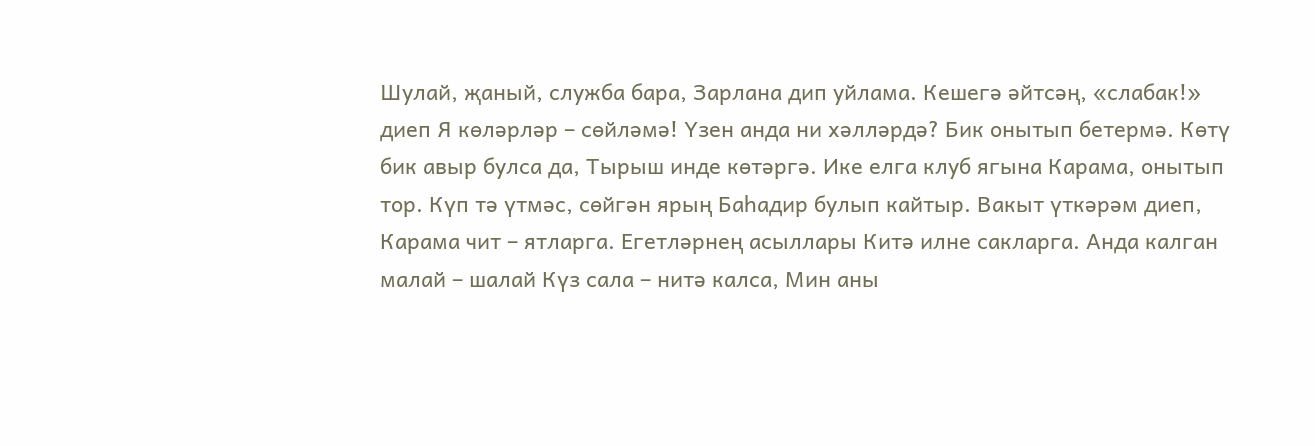Шулай, җаный, служба бара, Зарлана дип уйлама. Кешегә әйтсәң, «слабак!» диеп Я көләрләр – сөйләмә! Үзен анда ни хәлләрдә? Бик онытып бетермә. Көтү бик авыр булса да, Тырыш инде көтәргә. Ике елга клуб ягына Карама, онытып тор. Күп тә үтмәс, сөйгән ярың Баhадир булып кайтыр. Вакыт үткәрәм диеп, Карама чит – ятларга. Егетләрнең асыллары Китә илне сакларга. Анда калган малай – шалай Күз сала – нитә калса, Мин аны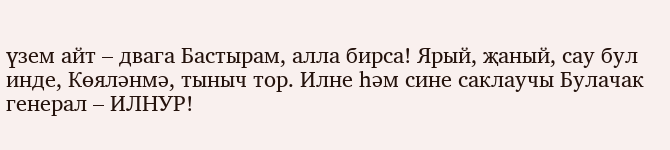үзем айт – двага Бастырам, алла бирса! Ярый, җаный, сау бул инде, Көяләнмә, тыныч тор. Илне hәм сине саклаучы Булачак генерал – ИЛНУР!